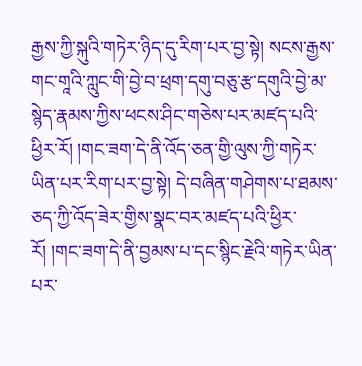རྒྱས་ཀྱི་སྐུའི་གཏེར་ཉིད་དུ་རིག་པར་བྱ་སྟེ། སངས་རྒྱས་གང་གཱའི་ཀླུང་གི་བྱེ་བ་ཕྲག་དགུ་བཅུ་རྩ་དགུའི་བྱེ་མ་སྙེད་རྣམས་ཀྱིས་ཕངས་ཤིང་གཅེས་པར་མཛད་པའི་ཕྱིར་རོ། །གང་ཟག་དེ་ནི་འོད་ཅན་གྱི་ལུས་ཀྱི་གཏེར་ཡིན་པར་རིག་པར་བྱ་སྟེ། དེ་བཞིན་གཤེགས་པ་ཐམས་ཅད་ཀྱི་འོད་ཟེར་གྱིས་སྣང་བར་མཛད་པའི་ཕྱིར་རོ། །གང་ཟག་དེ་ནི་བྱམས་པ་དང་སྙིང་རྗེའི་གཏེར་ཡིན་པར་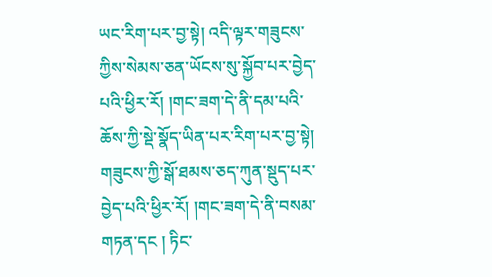ཡང་རིག་པར་བྱ་སྟེ། འདི་ལྟར་གཟུངས་ཀྱིས་སེམས་ཅན་ཡོངས་སུ་སྐྱོབ་པར་བྱེད་པའི་ཕྱིར་རོ། །གང་ཟག་དེ་ནི་དམ་པའི་ཆོས་ཀྱི་སྡེ་སྣོད་ཡིན་པར་རིག་པར་བྱ་སྟེ། གཟུངས་ཀྱི་སྒོ་ཐམས་ཅད་ཀུན་སྡུད་པར་བྱེད་པའི་ཕྱིར་རོ། །གང་ཟག་དེ་ནི་བསམ་གཏན་དང ། ཏིང་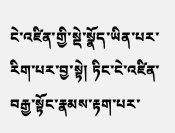ངེ་འཛིན་གྱི་སྡེ་སྣོད་ཡིན་པར་རིག་པར་བྱ་སྟེ། ཏིང་ངེ་འཛིན་བརྒྱ་སྟོང་རྣམས་རྟག་པར་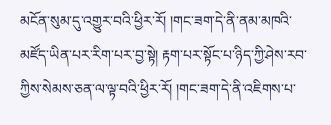མངོན་སུམ་དུ་འགྱུར་བའི་ཕྱིར་རོ། །གང་ཟག་དེ་ནི་ནམ་མཁའི་མཛོད་ཡིན་པར་རིག་པར་བྱ་སྟེ། རྟག་པར་སྟོང་པ་ཉིད་ཀྱི་ཤེས་རབ་ཀྱིས་སེམས་ཅན་ལ་ལྟ་བའི་ཕྱིར་རོ། །གང་ཟག་དེ་ནི་འཇིགས་པ་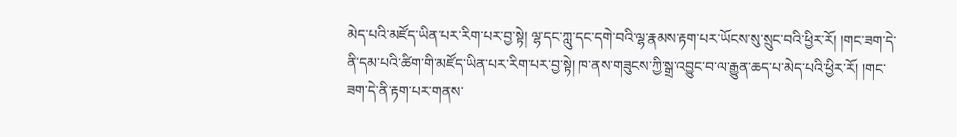མེད་པའི་མཛོད་ཡིན་པར་རིག་པར་བྱ་སྟེ། ལྷ་དང་ཀླུ་དང་དགེ་བའི་ལྷ་རྣམས་རྟག་པར་ཡོངས་སུ་སྲུང་བའི་ཕྱིར་རོ། །གང་ཟག་དེ་ནི་དམ་པའི་ཚིག་གི་མཛོད་ཡིན་པར་རིག་པར་བྱ་སྟེ། ཁ་ནས་གཟུངས་ཀྱི་སྒྲ་འབྱུང་བ་ལ་རྒྱུན་ཆད་པ་མེད་པའི་ཕྱིར་རོ། །གང་ཟག་དེ་ནི་རྟག་པར་གནས་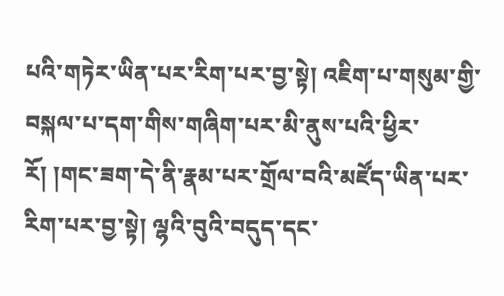པའི་གཏེར་ཡིན་པར་རིག་པར་བྱ་སྟེ། འཇིག་པ་གསུམ་གྱི་བསྐལ་པ་དག་གིས་གཞིག་པར་མི་ནུས་པའི་ཕྱིར་རོ། །གང་ཟག་དེ་ནི་རྣམ་པར་གྲོལ་བའི་མཛོད་ཡིན་པར་རིག་པར་བྱ་སྟེ། ལྷའི་བུའི་བདུད་དང་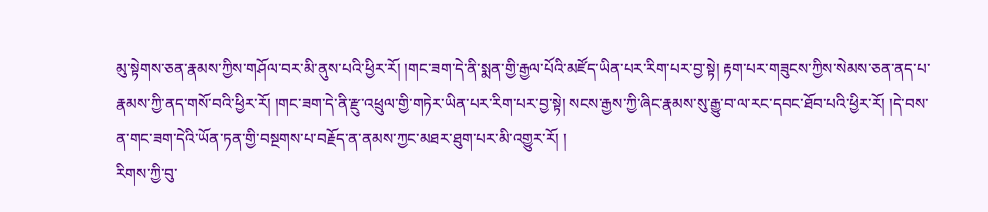མུ་སྟེགས་ཅན་རྣམས་ཀྱིས་གཤོལ་བར་མི་ནུས་པའི་ཕྱིར་རོ། །གང་ཟག་དེ་ནི་སྨན་གྱི་རྒྱལ་པོའི་མཛོད་ཡིན་པར་རིག་པར་བྱ་སྟེ། རྟག་པར་གཟུངས་ཀྱིས་སེམས་ཅན་ནད་པ་རྣམས་ཀྱི་ནད་གསོ་བའི་ཕྱིར་རོ། །གང་ཟག་དེ་ནི་རྫུ་འཕྲུལ་གྱི་གཏེར་ཡིན་པར་རིག་པར་བྱ་སྟེ། སངས་རྒྱས་ཀྱི་ཞིང་རྣམས་སུ་རྒྱུ་བ་ལ་རང་དབང་ཐོབ་པའི་ཕྱིར་རོ། །དེ་བས་ན་གང་ཟག་དེའི་ཡོན་ཏན་གྱི་བསྔགས་པ་བརྗོད་ན་ནམས་ཀྱང་མཐར་ཐུག་པར་མི་འགྱུར་རོ། །
རིགས་ཀྱི་བུ་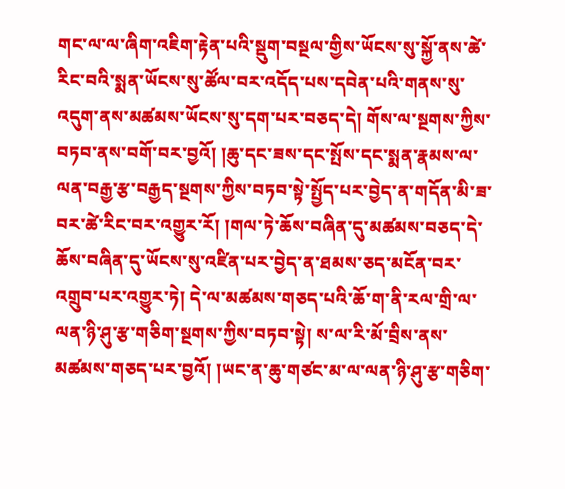གང་ལ་ལ་ཞིག་འཇིག་རྟེན་པའི་སྡུག་བསྔལ་གྱིས་ཡོངས་སུ་སྐྱོ་ནས་ཚེ་རིང་བའི་སྨན་ཡོངས་སུ་ཚོལ་བར་འདོད་པས་དབེན་པའི་གནས་སུ་འདུག་ནས་མཚམས་ཡོངས་སུ་དག་པར་བཅད་དེ། གོས་ལ་སྔགས་ཀྱིས་བཏབ་ནས་བགོ་བར་བྱའོ། །ཆུ་དང་ཟས་དང་སྤོས་དང་སྨན་རྣམས་ལ་ལན་བརྒྱ་རྩ་བརྒྱད་སྔགས་ཀྱིས་བཏབ་སྟེ་སྤྱོད་པར་བྱེད་ན་གདོན་མི་ཟ་བར་ཚེ་རིང་བར་འགྱུར་རོ། །གལ་ཏེ་ཆོས་བཞིན་དུ་མཚམས་བཅད་དེ་ཆོས་བཞིན་དུ་ཡོངས་སུ་འཛིན་པར་བྱེད་ན་ཐམས་ཅད་མངོན་བར་འགྲུབ་པར་འགྱུར་ཏེ། དེ་ལ་མཚམས་གཅད་པའི་ཆོ་ག་ནི་རལ་གྲི་ལ་ལན་ཉི་ཤུ་རྩ་གཅིག་སྔགས་ཀྱིས་བཏབ་སྟེ། ས་ལ་རི་མོ་བྲིས་ནས་མཚམས་གཅད་པར་བྱའོ། །ཡང་ན་ཆུ་གཙང་མ་ལ་ལན་ཉི་ཤུ་རྩ་གཅིག་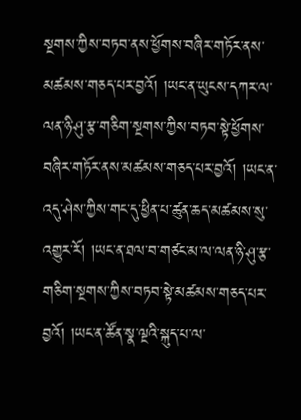སྔགས་ཀྱིས་བཏབ་ནས་ཕྱོགས་བཞིར་གཏོར་ནས་མཚམས་གཅད་པར་བྱའོ། །ཡང་ན་ཡུངས་དཀར་ལ་ལན་ཉི་ཤུ་རྩ་གཅིག་སྔགས་ཀྱིས་བཏབ་སྟེ་ཕྱོགས་བཞིར་གཏོར་ནས་མཚམས་གཅད་པར་བྱའོ། །ཡང་ན་འདུ་ཤེས་ཀྱིས་གང་དུ་ཕྱིན་པ་ཚུན་ཆད་མཚམས་སུ་འགྱུར་རོ། །ཡང་ན་ཐལ་བ་གཙང་མ་ལ་ལན་ཉི་ཤུ་རྩ་གཅིག་སྔགས་ཀྱིས་བཏབ་སྟེ་མཚམས་གཅད་པར་བྱའོ། །ཡང་ན་ཚོན་སྣ་ལྔའི་སྐུད་པ་ལ་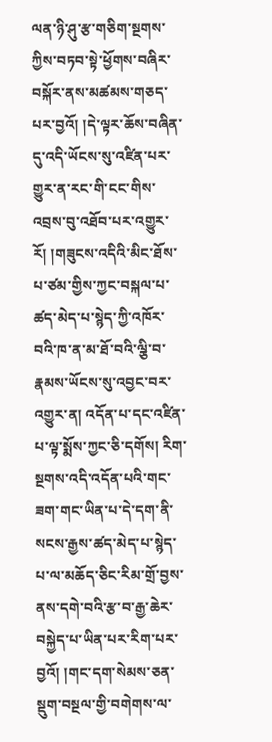ལན་ཉི་ཤུ་རྩ་གཅིག་སྔགས་ཀྱིས་བཏབ་སྟེ་ཕྱོགས་བཞིར་བསྐོར་ནས་མཚམས་གཅད་པར་བྱའོ། །དེ་ལྟར་ཆོས་བཞིན་དུ་འདི་ཡོངས་སུ་འཛིན་པར་གྱུར་ན་རང་གི་ངང་གིས་འབྲས་བུ་འཐོབ་པར་འགྱུར་རོ། །གཟུངས་འདིའི་མིང་ཐོས་པ་ཙམ་གྱིས་ཀྱང་བསྐལ་པ་ཚད་མེད་པ་སྙེད་ཀྱི་འཁོར་བའི་ཁ་ན་མ་ཐོ་བའི་ལྕི་བ་རྣམས་ཡོངས་སུ་འབྱང་བར་འགྱུར་ན། འདོན་པ་དང་འཛིན་པ་ལྟ་སྨོས་ཀྱང་ཅི་དགོས། རིག་སྔགས་འདི་འདོན་པའི་གང་ཟག་གང་ཡིན་པ་དེ་དག་ནི་སངས་རྒྱས་ཚད་མེད་པ་སྙེད་པ་ལ་མཆོད་ཅིང་རིམ་གྲོ་བྱས་ནས་དགེ་བའི་རྩ་བ་རྒྱ་ཆེར་བསྐྱེད་པ་ཡིན་པར་རིག་པར་བྱའོ། །གང་དག་སེམས་ཅན་སྡུག་བསྔལ་གྱི་བགེགས་ལ་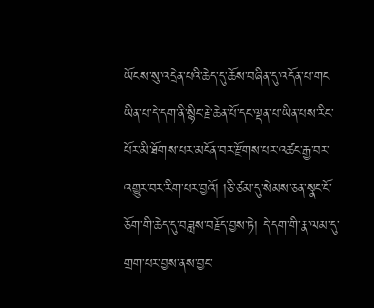ཡོངས་སུ་འདྲེན་པའི་ཆེད་དུ་ཆོས་བཞིན་དུ་འདོན་པ་གང
ཡིན་པ་དེ་དག་ནི་སྙིང་རྗེ་ཆེན་པོ་དང་ལྡན་པ་ཡིན་པས་རིང་པོར་མི་ཐོགས་པར་མངོན་བར་རྫོགས་པར་འཚང་རྒྱ་བར་འགྱུར་བར་རིག་པར་བྱའོ། །ཅི་ཙམ་དུ་སེམས་ཅན་སྣང་ངོ་ཅོག་གི་ཆེད་དུ་བཟླས་བརྗོད་བྱས་ཏེ། དེ་དག་གི་རྣ་ལམ་དུ་གྲག་པར་བྱས་ནས་བྱང་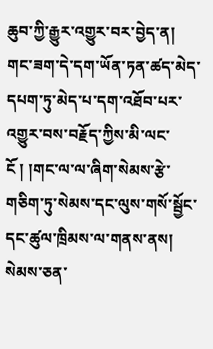ཆུབ་ཀྱི་རྒྱུར་འགྱུར་བར་བྱེད་ན། གང་ཟག་དེ་དག་ཡོན་ཏན་ཚད་མེད་དཔག་ཏུ་མེད་པ་དག་འཐོབ་པར་འགྱུར་བས་བརྗོད་ཀྱིས་མི་ལང་ངོ ། །གང་ལ་ལ་ཞིག་སེམས་རྩེ་གཅིག་ཏུ་སེམས་དང་ལུས་གསོ་སྦྱོང་དང་ཚུལ་ཁྲིམས་ལ་གནས་ནས། སེམས་ཅན་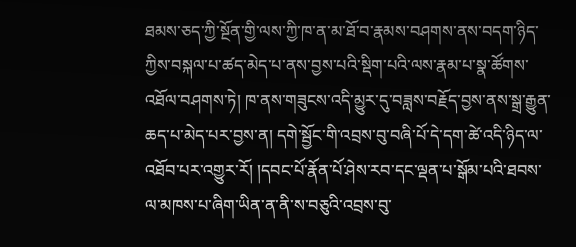ཐམས་ཅད་ཀྱི་སྔོན་གྱི་ལས་ཀྱི་ཁ་ན་མ་ཐོ་བ་རྣམས་བཤགས་ནས་བདག་ཉིད་ཀྱིས་བསྐལ་པ་ཚད་མེད་པ་ནས་བྱས་པའི་སྡིག་པའི་ལས་རྣམ་པ་སྣ་ཚོགས་འཐོལ་བཤགས་ཏེ། ཁ་ནས་གཟུངས་འདི་མྱུར་དུ་བཟླས་བརྗོད་བྱས་ནས་སྒྲ་རྒྱུན་ཆད་པ་མེད་པར་བྱས་ན། དགེ་སྦྱོང་གི་འབྲས་བུ་བཞི་པོ་དེ་དག་ཚེ་འདི་ཉིད་ལ་འཐོབ་པར་འགྱུར་རོ། །དབང་པོ་རྣོན་པོ་ཤེས་རབ་དང་ལྡན་པ་སྒོམ་པའི་ཐབས་ལ་མཁས་པ་ཞིག་ཡིན་ན་ནི་ས་བཅུའི་འབྲས་བུ་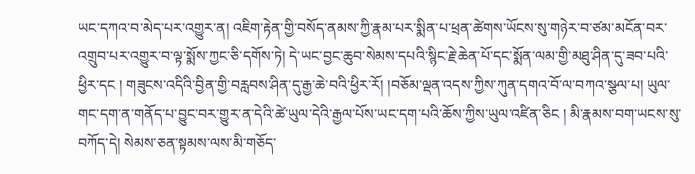ཡང་དཀའ་བ་མེད་པར་འགྱུར་ན། འཇིག་རྟེན་གྱི་བསོད་ནམས་ཀྱི་རྣམ་པར་སྨིན་པ་ཕྲན་ཚེགས་ཡོངས་སུ་གཉེར་བ་ཙམ་མངོན་བར་འགྲུབ་པར་འགྱུར་བ་ལྟ་སྨོས་ཀྱང་ཅི་དགོས་ཏེ། དེ་ཡང་བྱང་ཆུབ་སེམས་དཔའི་སྙིང་རྗེ་ཆེན་པོ་དང་སྨོན་ལམ་གྱི་མཐུ་ཤིན་དུ་ཟབ་པའི་ཕྱིར་དང ། གཟུངས་འདིའི་བྱིན་གྱི་བརླབས་ཤིན་དུ་རྒྱ་ཆེ་བའི་ཕྱིར་རོ། །བཅོམ་ལྡན་འདས་ཀྱིས་ཀུན་དགའ་བོ་ལ་བཀའ་སྩལ་པ། ཡུལ་གང་དག་ན་གནོད་པ་བྱུང་བར་གྱུར་ན་དེའི་ཚེ་ཡུལ་དེའི་རྒྱལ་པོས་ཡང་དག་པའི་ཆོས་ཀྱིས་ཡུལ་འཛིན་ཅིང ། མི་རྣམས་བག་ཡངས་སུ་བཀོད་དེ། སེམས་ཅན་སྟམས་ལས་མི་གཅོད་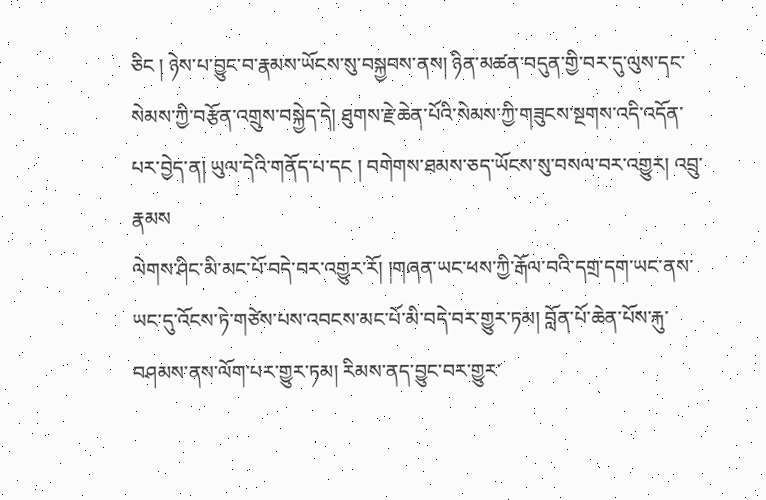ཅིང ། ཉེས་པ་བྱུང་བ་རྣམས་ཡོངས་སུ་བསྐྱབས་ནས། ཉིན་མཚན་བདུན་གྱི་བར་དུ་ལུས་དང་སེམས་ཀྱི་བརྩོན་འགྲུས་བསྐྱེད་དེ། ཐུགས་རྗེ་ཆེན་པོའི་སེམས་ཀྱི་གཟུངས་སྔགས་འདི་འདོན་པར་བྱེད་ན། ཡུལ་དེའི་གནོད་པ་དང ། བགེགས་ཐམས་ཅད་ཡོངས་སུ་བསལ་བར་འགྱུར། འབྲུ་རྣམས
ལེགས་ཤིང་མི་མང་པོ་བདེ་བར་འགྱུར་རོ། །གཞན་ཡང་ཕས་ཀྱི་རྒོལ་བའི་དགྲ་དག་ཡང་ནས་ཡང་དུ་འོངས་ཏེ་གཙེས་པས་འབངས་མང་པོ་མི་བདེ་བར་གྱུར་ཏམ། བློན་པོ་ཆེན་པོས་རྐུ་བཤམས་ནས་ལོག་པར་གྱུར་ཏམ། རིམས་ནད་བྱུང་བར་གྱུར་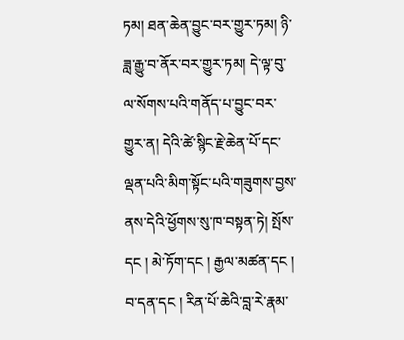ཏམ། ཐན་ཆེན་བྱུང་བར་གྱུར་ཏམ། ཉི་ཟླ་རྒྱུ་བ་ནོར་བར་གྱུར་ཏམ། དེ་ལྟ་བུ་ལ་སོགས་པའི་གནོད་པ་བྱུང་བར་གྱུར་ན། དེའི་ཚེ་སྙིང་རྗེ་ཆེན་པོ་དང་ལྡན་པའི་མིག་སྟོང་པའི་གཟུགས་བྱས་ནས་དེའི་ཕྱོགས་སུ་ཁ་བསྟན་ཏེ། སྤོས་དང ། མེ་ཏོག་དང ། རྒྱལ་མཚན་དང ། བ་དན་དང ། རིན་པོ་ཆེའི་བླ་རེ་རྣམ་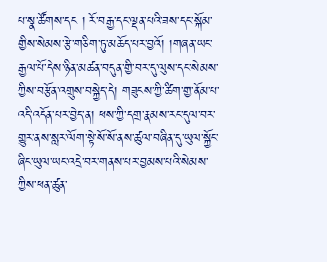པ་སྣ་ཚོགས་དང ། རོ་བརྒྱ་དང་ལྡན་པའི་ཟས་དང་སྐོམ་གྱིས་སེམས་རྩེ་གཅིག་ཏུ་མཆོད་པར་བྱའོ། །གཞན་ཡང་རྒྱལ་པོ་དེས་ཉིན་མཚན་བདུན་གྱི་བར་དུ་ལུས་དང་སེམས་ཀྱིས་བརྩོན་འགྲུས་བསྐྱེད་དེ། གཟུངས་ཀྱི་ཚིག་གྱ་ནོམ་པ་འདི་འདོན་པར་བྱེད་ན། ཕས་ཀྱི་དགྲ་རྣམས་རང་དུལ་བར་གྱུར་ནས་སླར་ལོག་སྟེ་སོ་སོ་ནས་ཚུལ་བཞིན་དུ་ཡུལ་སྐྱོང་ཞིང་ཡུལ་ཡང་འདྲེ་བར་གནས་པར་བྱམས་པའི་སེམས་ཀྱིས་ཕན་ཚུན་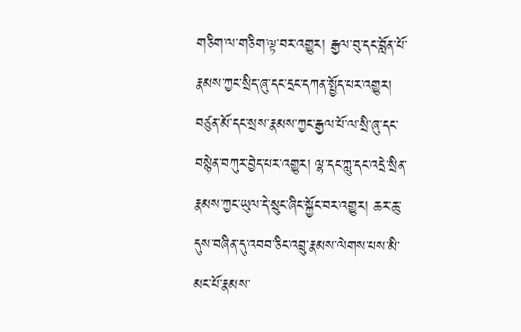གཅིག་ལ་གཅིག་ལྟ་བར་འགྱུར། རྒྱལ་བུ་དང་བློན་པོ་རྣམས་ཀྱང་སྲིད་ཞུ་དང་དྲང་དཀན་སྤྱོད་པར་འགྱུར། བཙུན་མོ་དང་སྲས་རྣམས་ཀྱང་རྒྱལ་པོ་ལ་སྲི་ཞུ་དང་བསྙེན་བཀུར་བྱེད་པར་འགྱུར། ལྷ་དང་ཀླུ་དང་འདྲེ་སྲིན་རྣམས་ཀྱང་ཡུལ་དེ་སྲུང་ཞིང་སྐྱོང་བར་འགྱུར། ཆར་ཆུ་དུས་བཞིན་དུ་འབབ་ཅིང་འབྲུ་རྣམས་ལེགས་པས་མི་མང་པོ་རྣམས་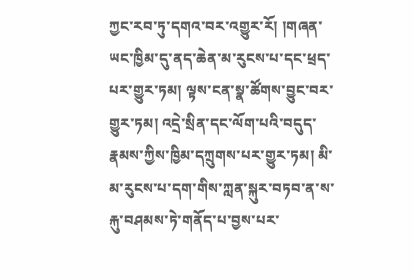ཀྱང་རབ་ཏུ་དགའ་བར་འགྱུར་རོ། །གཞན་ཡང་ཁྱིམ་དུ་ནད་ཆེན་མ་རུངས་པ་དང་ཕྲད་པར་གྱུར་ཏམ། ལྟས་ངན་སྣ་ཚོགས་བྱུང་བར་གྱུར་ཏམ། འདྲེ་སྲིན་དང་ལོག་པའི་བདུད་རྣམས་ཀྱིས་ཁྱིམ་དཀྲུགས་པར་གྱུར་ཏམ། མི་མ་རུངས་པ་དག་གིས་ཀླན་སྐུར་བཏབ་ན་ས་རྐུ་བཤམས་ཏེ་གནོད་པ་བྱས་པར་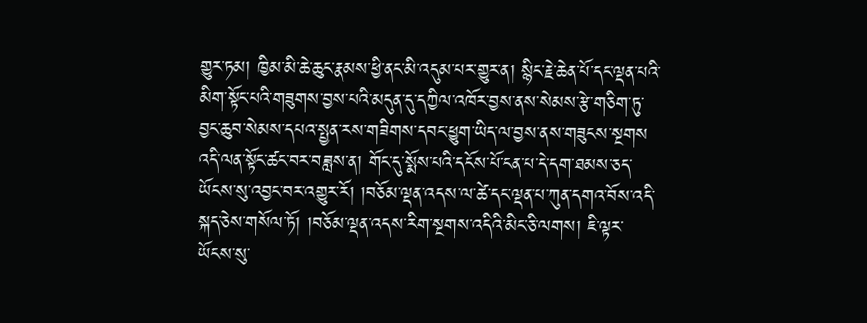གྱུར་ཏམ། ཁྱིམ་མི་ཆེ་ཆུང་རྣམས་ཕྱི་ནང་མི་འདུམ་པར་གྱུར་ན། སྙིང་རྗེ་ཆེན་པོ་དང་ལྡན་པའི་མིག་སྟོང་པའི་གཟུགས་བྱས་པའི་མདུན་དུ་དཀྱིལ་འཁོར་བྱས་ནས་སེམས་རྩེ་གཅིག་ཏུ་བྱང་ཆུབ་སེམས་དཔའ་སྤྱན་རས་གཟིགས་དབང་ཕྱུག་ཡིད་ལ་བྱས་ནས་གཟུངས་སྔགས
འདི་ལན་སྟོང་ཚང་བར་བཟླས་ན། གོང་དུ་སྨོས་པའི་དངོས་པོ་ངན་པ་དེ་དག་ཐམས་ཅད་ཡོངས་སུ་འབྱང་བར་འགྱུར་རོ། །བཅོམ་ལྡན་འདས་ལ་ཚེ་དང་ལྡན་པ་ཀུན་དགའ་བོས་འདི་སྐད་ཅེས་གསོལ་ཏོ། །བཅོམ་ལྡན་འདས་རིག་སྔགས་འདིའི་མིང་ཅི་ལགས། ཇི་ལྟར་ཡོངས་སུ་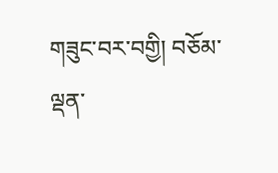གཟུང་བར་བགྱི། བཅོམ་ལྡན་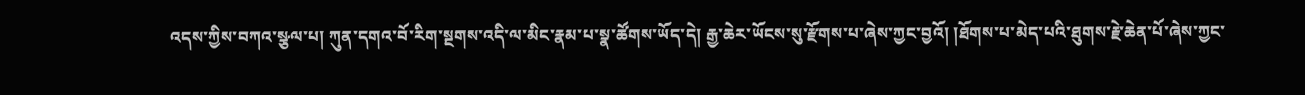འདས་ཀྱིས་བཀའ་སྩལ་པ། ཀུན་དགའ་བོ་རིག་སྔགས་འདི་ལ་མིང་རྣམ་པ་སྣ་ཚོགས་ཡོད་དེ། རྒྱ་ཆེར་ཡོངས་སུ་རྫོགས་པ་ཞེས་ཀྱང་བྱའོ། །ཐོགས་པ་མེད་པའི་ཐུགས་རྗེ་ཆེན་པོ་ཞེས་ཀྱང་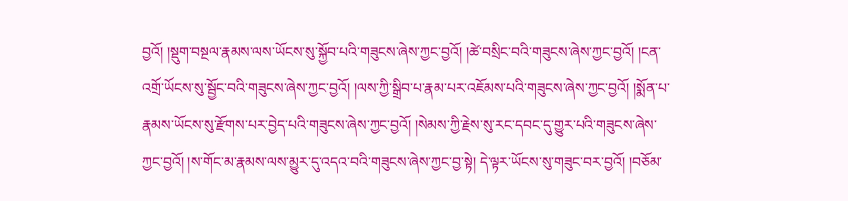བྱའོ། །སྡུག་བསྔལ་རྣམས་ལས་ཡོངས་སུ་སྐྱོབ་པའི་གཟུངས་ཞེས་ཀྱང་བྱའོ། །ཚེ་བསྲིང་བའི་གཟུངས་ཞེས་ཀྱང་བྱའོ། །ངན་འགྲོ་ཡོངས་སུ་སྦྱོང་བའི་གཟུངས་ཞེས་ཀྱང་བྱའོ། །ལས་ཀྱི་སྒྲིབ་པ་རྣམ་པར་འཇོམས་པའི་གཟུངས་ཞེས་ཀྱང་བྱའོ། །སྨོན་པ་རྣམས་ཡོངས་སུ་རྫོགས་པར་བྱེད་པའི་གཟུངས་ཞེས་ཀྱང་བྱའོ། །སེམས་ཀྱི་རྗེས་སུ་རང་དབང་དུ་གྱུར་པའི་གཟུངས་ཞེས་ཀྱང་བྱའོ། །ས་གོང་མ་རྣམས་ལས་མྱུར་དུ་འདའ་བའི་གཟུངས་ཞེས་ཀྱང་བྱ་སྟེ། དེ་ལྟར་ཡོངས་སུ་གཟུང་བར་བྱའོ། །བཅོམ་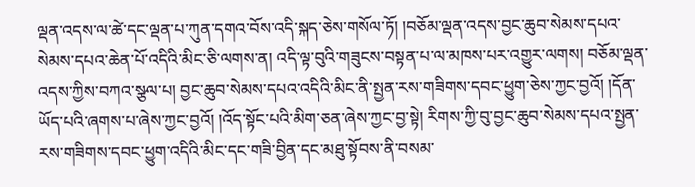ལྡན་འདས་ལ་ཚེ་དང་ལྡན་པ་ཀུན་དགའ་བོས་འདི་སྐད་ཅེས་གསོལ་ཏོ། །བཅོམ་ལྡན་འདས་བྱང་ཆུབ་སེམས་དཔའ་སེམས་དཔའ་ཆེན་པོ་འདིའི་མིང་ཅི་ལགས་ན། འདི་ལྟ་བུའི་གཟུངས་བསྟན་པ་ལ་མཁས་པར་འགྱུར་ལགས། བཅོམ་ལྡན་འདས་ཀྱིས་བཀའ་སྩལ་པ། བྱང་ཆུབ་སེམས་དཔའ་འདིའི་མིང་ནི་སྤྱན་རས་གཟིགས་དབང་ཕྱུག་ཅེས་ཀྱང་བྱའོ། །དོན་ཡོད་པའི་ཞགས་པ་ཞེས་ཀྱང་བྱའོ། །འོད་སྟོང་པའི་མིག་ཅན་ཞེས་ཀྱང་བྱ་སྟེ། རིགས་ཀྱི་བུ་བྱང་ཆུབ་སེམས་དཔའ་སྤྱན་རས་གཟིགས་དབང་ཕྱུག་འདིའི་མིང་དང་གཟི་བྱིན་དང་མཐུ་སྟོབས་ནི་བསམ་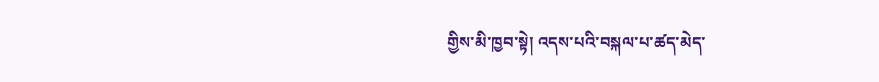གྱིས་མི་ཁྱབ་སྟེ། འདས་པའི་བསྐལ་པ་ཚད་མེད་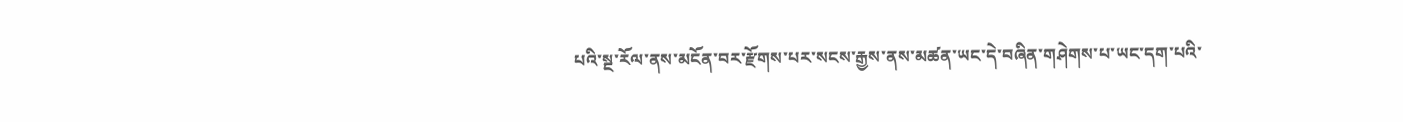པའི་སྔ་རོལ་ནས་མངོན་བར་རྫོགས་པར་སངས་རྒྱས་ནས་མཚན་ཡང་དེ་བཞིན་གཤེགས་པ་ཡང་དག་པའི་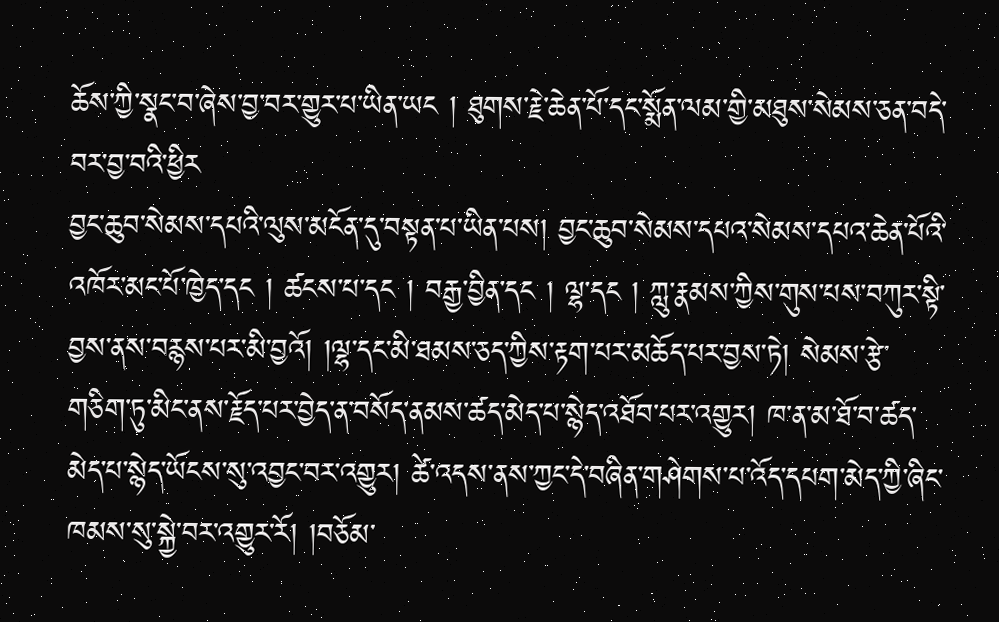ཆོས་ཀྱི་སྣང་བ་ཞེས་བྱ་བར་གྱུར་པ་ཡིན་ཡང ། ཐུགས་རྗེ་ཆེན་པོ་དང་སྨོན་ལམ་གྱི་མཐུས་སེམས་ཅན་བདེ་བར་བྱ་བའི་ཕྱིར
བྱང་ཆུབ་སེམས་དཔའི་ལུས་མངོན་དུ་བསྟན་པ་ཡིན་པས། བྱང་ཆུབ་སེམས་དཔའ་སེམས་དཔའ་ཆེན་པོའི་འཁོར་མང་པོ་ཁྱེད་དང ། ཚངས་པ་དང ། བརྒྱ་བྱིན་དང ། ལྷ་དང ། ཀླུ་རྣམས་ཀྱིས་གུས་པས་བཀུར་སྟི་བྱས་ནས་བརྙས་པར་མི་བྱའོ། །ལྷ་དང་མི་ཐམས་ཅད་ཀྱིས་རྟག་པར་མཆོད་པར་བྱས་ཏེ། སེམས་རྩེ་གཅིག་ཏུ་མིང་ནས་རྗོད་པར་བྱེད་ན་བསོད་ནམས་ཚད་མེད་པ་སྙེད་འཐོབ་པར་འགྱུར། ཁ་ན་མ་ཐོ་བ་ཚད་མེད་པ་སྙེད་ཡོངས་སུ་འབྱང་བར་འགྱུར། ཚེ་འདས་ནས་ཀྱང་དེ་བཞིན་གཤེགས་པ་འོད་དཔག་མེད་ཀྱི་ཞིང་ཁམས་སུ་སྐྱེ་བར་འགྱུར་རོ། །བཅོམ་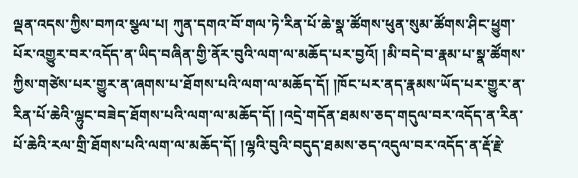ལྡན་འདས་ཀྱིས་བཀའ་སྩལ་པ། ཀུན་དགའ་བོ་གལ་ཏེ་རིན་པོ་ཆེ་སྣ་ཚོགས་ཕུན་སུམ་ཚོགས་ཤིང་ཕྱུག་པོར་འགྱུར་བར་འདོད་ན་ཡིད་བཞིན་གྱི་ནོར་བུའི་ལག་ལ་མཆོད་པར་བྱའོ། །མི་བདེ་བ་རྣམ་པ་སྣ་ཚོགས་ཀྱིས་གཙེས་པར་གྱུར་ན་ཞགས་པ་ཐོགས་པའི་ལག་ལ་མཆོད་དོ། །ཁོང་པར་ནད་རྣམས་ཡོད་པར་གྱུར་ན་རིན་པོ་ཆེའི་ལྷུང་བཟེད་ཐོགས་པའི་ལག་ལ་མཆོད་དོ། །འདྲེ་གདོན་ཐམས་ཅད་གདུལ་བར་འདོད་ན་རིན་པོ་ཆེའི་རལ་གྲི་ཐོགས་པའི་ལག་ལ་མཆོད་དོ། །ལྷའི་བུའི་བདུད་ཐམས་ཅད་འདུལ་བར་འདོད་ན་རྡོ་རྗེ་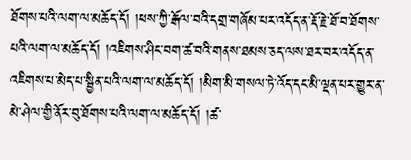ཐོགས་པའི་ལག་ལ་མཆོད་དོ། །ཕས་ཀྱི་རྒོལ་བའི་དགྲ་གཞོམ་པར་འདོད་ན་རྡོ་རྗེ་ཐོ་བ་ཐོགས་པའི་ལག་ལ་མཆོད་དོ། །འཇིགས་ཤིང་བག་ཚ་བའི་གནས་ཐམས་ཅད་ལས་ཐར་བར་འདོད་ན་འཇིགས་པ་མེད་པ་སྦྱིན་པའི་ལག་ལ་མཆོད་དོ། །མིག་མི་གསལ་ཏེ་འོད་དང་མི་ལྡན་པར་གྱུར་ན་མེ་ཤེལ་གྱི་ནོར་བུ་ཐོགས་པའི་ལག་ལ་མཆོད་དོ། །ཚ་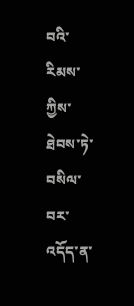བའི་རིམས་ཀྱིས་ཐེབས་ཏེ་བསིལ་བར་འདོད་ན་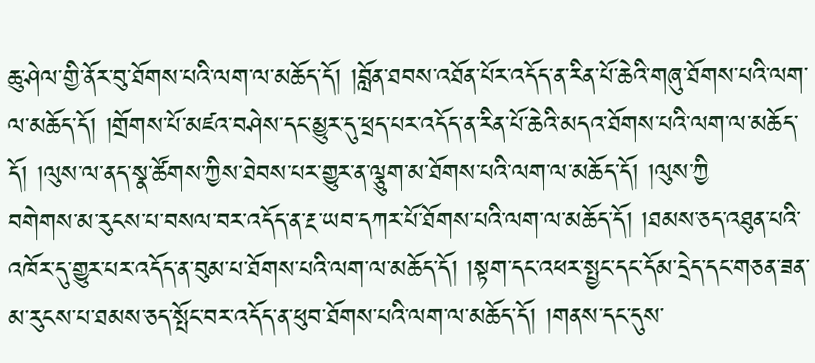ཆུ་ཤེལ་གྱི་ནོར་བུ་ཐོགས་པའི་ལག་ལ་མཆོད་དོ། །བློན་ཐབས་འཐོན་པོར་འདོད་ན་རིན་པོ་ཆེའི་གཞུ་ཐོགས་པའི་ལག་ལ་མཆོད་དོ། །གྲོགས་པོ་མཛའ་བཤེས་དང་མྱུར་དུ་ཕྲད་པར་འདོད་ན་རིན་པོ་ཆེའི་མདའ་ཐོགས་པའི་ལག་ལ་མཆོད་དོ། །ལུས་ལ་ནད་སྣ་ཚོགས་ཀྱིས་ཐེབས་པར་གྱུར་ན་ལྕུག་མ་ཐོགས་པའི་ལག་ལ་མཆོད་དོ། །ལུས་ཀྱི
བགེགས་མ་རུངས་པ་བསལ་བར་འདོད་ན་རྔ་ཡབ་དཀར་པོ་ཐོགས་པའི་ལག་ལ་མཆོད་དོ། །ཐམས་ཅད་འཐུན་པའི་འཁོར་དུ་གྱུར་པར་འདོད་ན་བུམ་པ་ཐོགས་པའི་ལག་ལ་མཆོད་དོ། །སྟག་དང་འཕར་སྤྱང་དང་དོམ་དྲེད་དང་གཅན་ཟན་མ་རུངས་པ་ཐམས་ཅད་སྤོང་བར་འདོད་ན་ཕུབ་ཐོགས་པའི་ལག་ལ་མཆོད་དོ། །གནས་དང་དུས་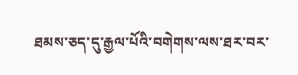ཐམས་ཅད་དུ་རྒྱལ་པོའི་བགེགས་ལས་ཐར་བར་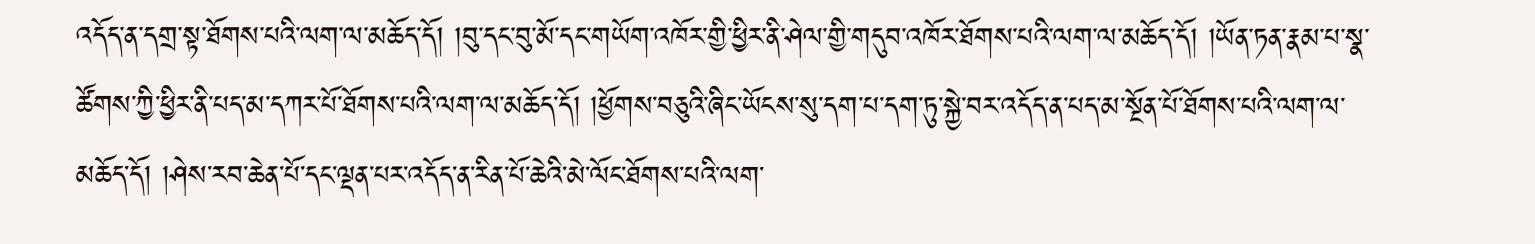འདོད་ན་དགྲ་སྟ་ཐོགས་པའི་ལག་ལ་མཆོད་དོ། །བུ་དང་བུ་མོ་དང་གཡོག་འཁོར་གྱི་ཕྱིར་ནི་ཤེལ་གྱི་གདུབ་འཁོར་ཐོགས་པའི་ལག་ལ་མཆོད་དོ། །ཡོན་ཏན་རྣམ་པ་སྣ་ཚོགས་ཀྱི་ཕྱིར་ནི་པད་མ་དཀར་པོ་ཐོགས་པའི་ལག་ལ་མཆོད་དོ། །ཕྱོགས་བཅུའི་ཞིང་ཡོངས་སུ་དག་པ་དག་ཏུ་སྐྱེ་བར་འདོད་ན་པད་མ་སྔོན་པོ་ཐོགས་པའི་ལག་ལ་མཆོད་དོ། །ཤེས་རབ་ཆེན་པོ་དང་ལྡན་པར་འདོད་ན་རིན་པོ་ཆེའི་མེ་ལོང་ཐོགས་པའི་ལག་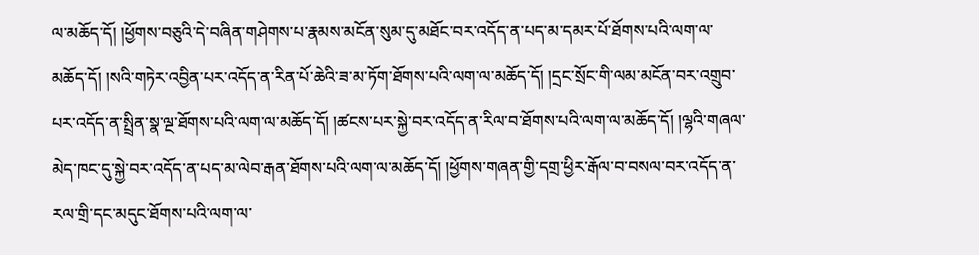ལ་མཆོད་དོ། །ཕྱོགས་བཅུའི་དེ་བཞིན་གཤེགས་པ་རྣམས་མངོན་སུམ་དུ་མཐོང་བར་འདོད་ན་པད་མ་དམར་པོ་ཐོགས་པའི་ལག་ལ་མཆོད་དོ། །སའི་གཏེར་འབྱིན་པར་འདོད་ན་རིན་པོ་ཆེའི་ཟ་མ་ཏོག་ཐོགས་པའི་ལག་ལ་མཆོད་དོ། །དྲང་སྲོང་གི་ལམ་མངོན་བར་འགྲུབ་པར་འདོད་ན་སྤྲིན་སྣ་ལྔ་ཐོགས་པའི་ལག་ལ་མཆོད་དོ། །ཚངས་པར་སྐྱེ་བར་འདོད་ན་རིལ་བ་ཐོགས་པའི་ལག་ལ་མཆོད་དོ། །ལྷའི་གཞལ་མེད་ཁང་དུ་སྐྱེ་བར་འདོད་ན་པད་མ་ལེབ་རྒན་ཐོགས་པའི་ལག་ལ་མཆོད་དོ། །ཕྱོགས་གཞན་གྱི་དགྲ་ཕྱིར་རྒོལ་བ་བསལ་བར་འདོད་ན་རལ་གྲི་དང་མདུང་ཐོགས་པའི་ལག་ལ་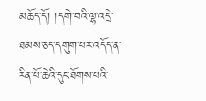མཆོད་དོ། །དགེ་བའི་ལྷ་འདྲེ་ཐམས་ཅད་དགུག་པར་འདོད་ན་རིན་པོ་ཆེའི་དུང་ཐོགས་པའི་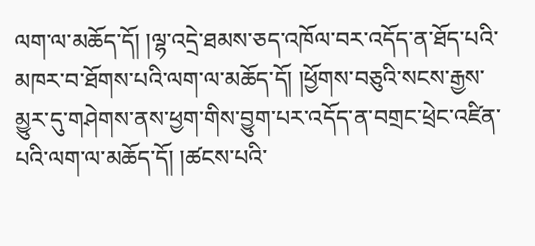ལག་ལ་མཆོད་དོ། །ལྷ་འདྲེ་ཐམས་ཅད་འཁོལ་བར་འདོད་ན་ཐོད་པའི་མཁར་བ་ཐོགས་པའི་ལག་ལ་མཆོད་དོ། །ཕྱོགས་བཅུའི་སངས་རྒྱས་མྱུར་དུ་གཤེགས་ནས་ཕྱག་གིས་བྱུག་པར་འདོད་ན་བགྲང་ཕྲེང་འཛིན་པའི་ལག་ལ་མཆོད་དོ། །ཚངས་པའི་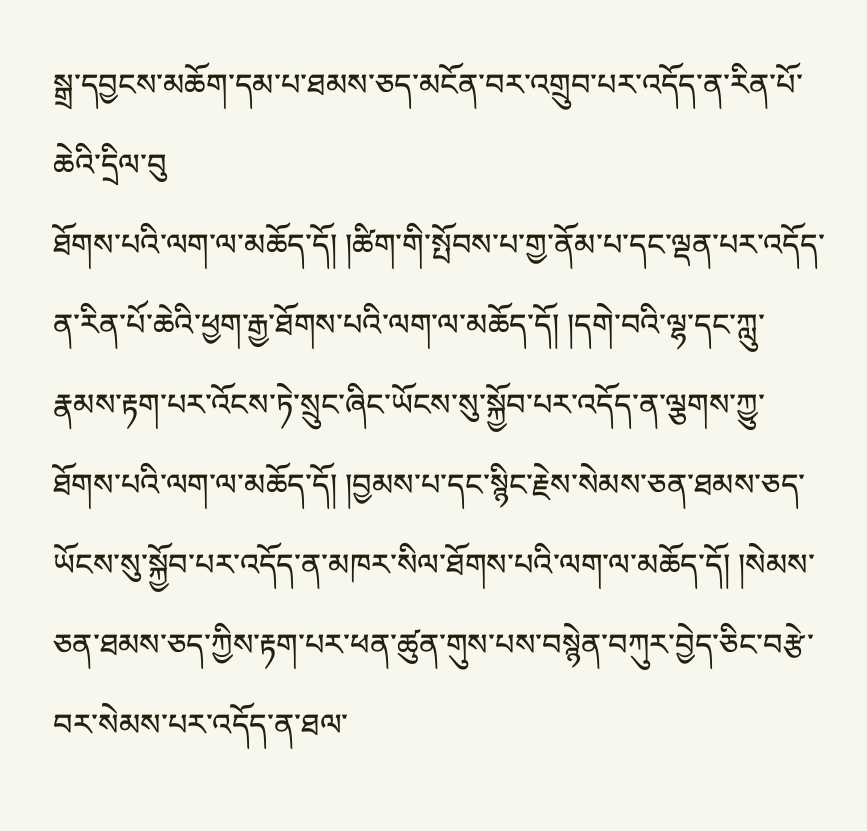སྒྲ་དབྱངས་མཆོག་དམ་པ་ཐམས་ཅད་མངོན་བར་འགྲུབ་པར་འདོད་ན་རིན་པོ་ཆེའི་དྲིལ་བུ
ཐོགས་པའི་ལག་ལ་མཆོད་དོ། །ཚིག་གི་སྤོབས་པ་གྱ་ནོམ་པ་དང་ལྡན་པར་འདོད་ན་རིན་པོ་ཆེའི་ཕྱག་རྒྱ་ཐོགས་པའི་ལག་ལ་མཆོད་དོ། །དགེ་བའི་ལྷ་དང་ཀླུ་རྣམས་རྟག་པར་འོངས་ཏེ་སྲུང་ཞིང་ཡོངས་སུ་སྐྱོབ་པར་འདོད་ན་ལྕགས་ཀྱུ་ཐོགས་པའི་ལག་ལ་མཆོད་དོ། །བྱམས་པ་དང་སྙིང་རྗེས་སེམས་ཅན་ཐམས་ཅད་ཡོངས་སུ་སྐྱོབ་པར་འདོད་ན་མཁར་སིལ་ཐོགས་པའི་ལག་ལ་མཆོད་དོ། །སེམས་ཅན་ཐམས་ཅད་ཀྱིས་རྟག་པར་ཕན་ཚུན་གུས་པས་བསྙེན་བཀུར་བྱེད་ཅིང་བརྩེ་བར་སེམས་པར་འདོད་ན་ཐལ་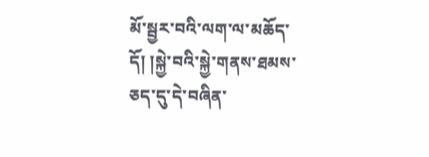མོ་སྦྱར་བའི་ལག་ལ་མཆོད་དོ། །སྐྱེ་བའི་སྐྱེ་གནས་ཐམས་ཅད་དུ་དེ་བཞིན་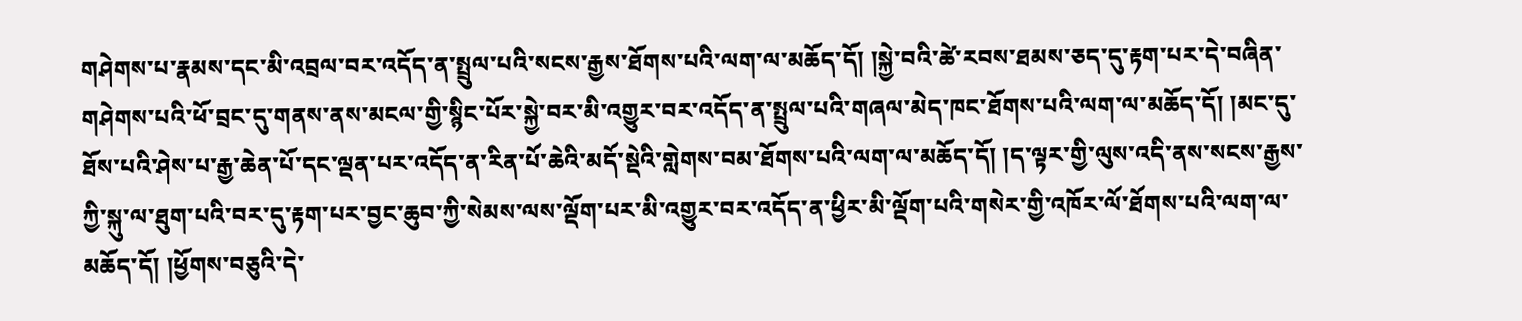གཤེགས་པ་རྣམས་དང་མི་འབྲལ་བར་འདོད་ན་སྤྲུལ་པའི་སངས་རྒྱས་ཐོགས་པའི་ལག་ལ་མཆོད་དོ། །སྐྱེ་བའི་ཚེ་རབས་ཐམས་ཅད་དུ་རྟག་པར་དེ་བཞིན་གཤེགས་པའི་ཕོ་བྲང་དུ་གནས་ནས་མངལ་གྱི་སྙིང་པོར་སྐྱེ་བར་མི་འགྱུར་བར་འདོད་ན་སྤྲུལ་པའི་གཞལ་མེད་ཁང་ཐོགས་པའི་ལག་ལ་མཆོད་དོ། །མང་དུ་ཐོས་པའི་ཤེས་པ་རྒྱ་ཆེན་པོ་དང་ལྡན་པར་འདོད་ན་རིན་པོ་ཆེའི་མདོ་སྡེའི་གླེགས་བམ་ཐོགས་པའི་ལག་ལ་མཆོད་དོ། །ད་ལྟར་གྱི་ལུས་འདི་ནས་སངས་རྒྱས་ཀྱི་སྐུ་ལ་ཐུག་པའི་བར་དུ་རྟག་པར་བྱང་ཆུབ་ཀྱི་སེམས་ལས་ལྡོག་པར་མི་འགྱུར་བར་འདོད་ན་ཕྱིར་མི་ལྡོག་པའི་གསེར་གྱི་འཁོར་ལོ་ཐོགས་པའི་ལག་ལ་མཆོད་དོ། །ཕྱོགས་བཅུའི་དེ་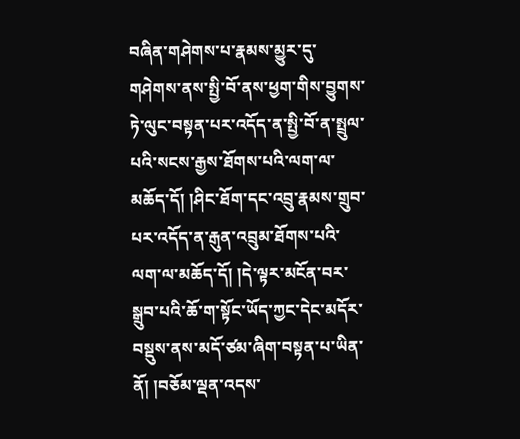བཞིན་གཤེགས་པ་རྣམས་མྱུར་དུ་གཤེགས་ནས་སྤྱི་བོ་ནས་ཕྱག་གིས་བྱུགས་ཏེ་ལུང་བསྟན་པར་འདོད་ན་སྤྱི་བོ་ན་སྤྲུལ་པའི་སངས་རྒྱས་ཐོགས་པའི་ལག་ལ་མཆོད་དོ། །ཤིང་ཐོག་དང་འབྲུ་རྣམས་གྲུབ་པར་འདོད་ན་རྒུན་འབྲུམ་ཐོགས་པའི་ལག་ལ་མཆོད་དོ། །དེ་ལྟར་མངོན་བར་སྒྲུབ་པའི་ཆོ་ག་སྟོང་ཡོད་ཀྱང་དེང་མདོར་བསྡུས་ནས་མདོ་ཙམ་ཞིག་བསྟན་པ་ཡིན་ནོ། །བཅོམ་ལྡན་འདས་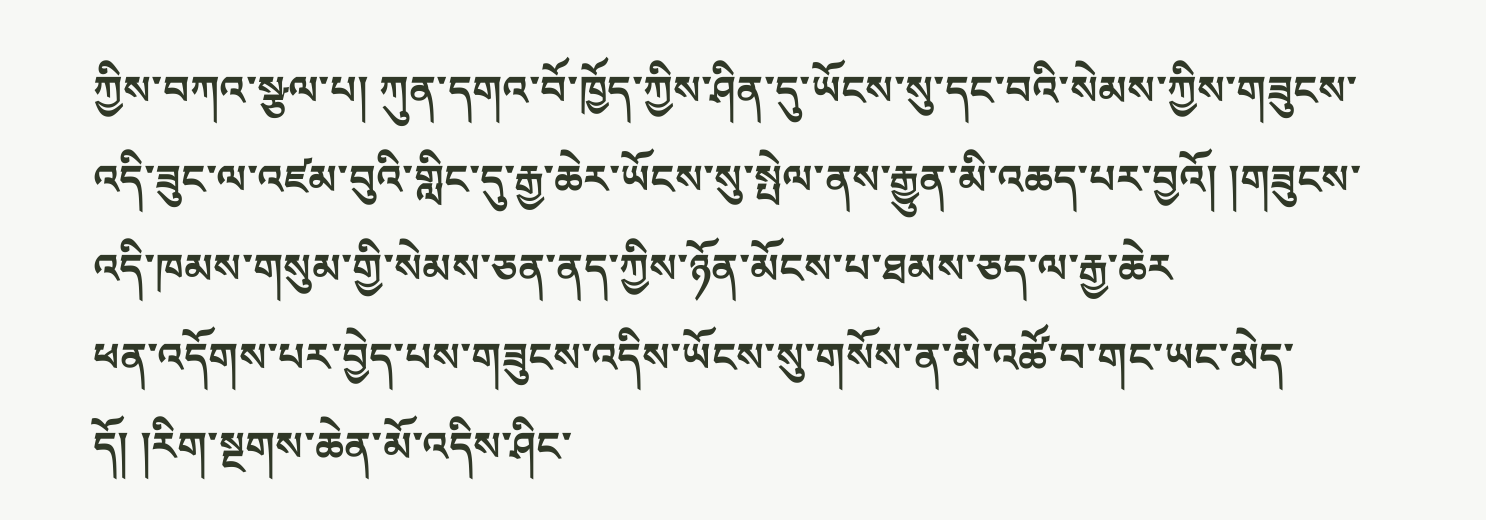ཀྱིས་བཀའ་སྩལ་པ། ཀུན་དགའ་བོ་ཁྱོད་ཀྱིས་ཤིན་དུ་ཡོངས་སུ་དང་བའི་སེམས་ཀྱིས་གཟུངས་འདི་ཟུང་ལ་འཛམ་བུའི་གླིང་དུ་རྒྱ་ཆེར་ཡོངས་སུ་སྤེལ་ནས་རྒྱུན་མི་འཆད་པར་བྱའོ། །གཟུངས་འདི་ཁམས་གསུམ་གྱི་སེམས་ཅན་ནད་ཀྱིས་ཉོན་མོངས་པ་ཐམས་ཅད་ལ་རྒྱ་ཆེར
ཕན་འདོགས་པར་བྱེད་པས་གཟུངས་འདིས་ཡོངས་སུ་གསོས་ན་མི་འཚོ་བ་གང་ཡང་མེད་དོ། །རིག་སྔགས་ཆེན་མོ་འདིས་ཤིང་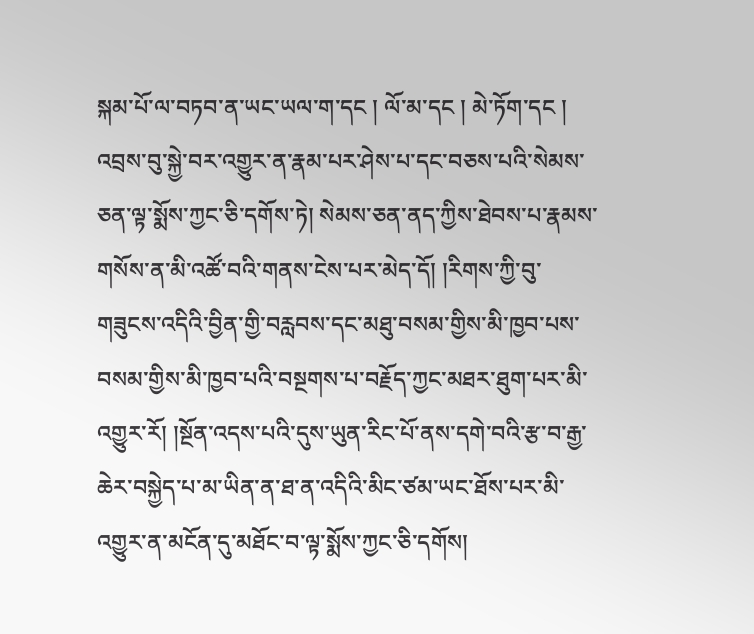སྐམ་པོ་ལ་བཏབ་ན་ཡང་ཡལ་ག་དང ། ལོ་མ་དང ། མེ་ཏོག་དང ། འབྲས་བུ་སྐྱེ་བར་འགྱུར་ན་རྣམ་པར་ཤེས་པ་དང་བཅས་པའི་སེམས་ཅན་ལྟ་སྨོས་ཀྱང་ཅི་དགོས་ཏེ། སེམས་ཅན་ནད་ཀྱིས་ཐེབས་པ་རྣམས་གསོས་ན་མི་འཚོ་བའི་གནས་ངེས་པར་མེད་དོ། །རིགས་ཀྱི་བུ་གཟུངས་འདིའི་བྱིན་གྱི་བརླབས་དང་མཐུ་བསམ་གྱིས་མི་ཁྱབ་པས་བསམ་གྱིས་མི་ཁྱབ་པའི་བསྔགས་པ་བརྗོད་ཀྱང་མཐར་ཐུག་པར་མི་འགྱུར་རོ། །སྔོན་འདས་པའི་དུས་ཡུན་རིང་པོ་ནས་དགེ་བའི་རྩ་བ་རྒྱ་ཆེར་བསྐྱེད་པ་མ་ཡིན་ན་ཐ་ན་འདིའི་མིང་ཙམ་ཡང་ཐོས་པར་མི་འགྱུར་ན་མངོན་དུ་མཐོང་བ་ལྟ་སྨོས་ཀྱང་ཅི་དགོས།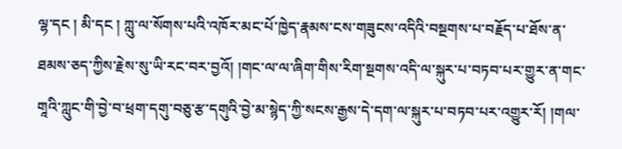ལྷ་དང ། མི་དང ། ཀླུ་ལ་སོགས་པའི་འཁོར་མང་པོ་ཁྱེད་རྣམས་ངས་གཟུངས་འདིའི་བསྔགས་པ་བརྗོད་པ་ཐོས་ན་ཐམས་ཅད་ཀྱིས་རྗེས་སུ་ཡི་རང་བར་བྱའོ། །གང་ལ་ལ་ཞིག་གིས་རིག་སྔགས་འདི་ལ་སྐུར་པ་བཏབ་པར་གྱུར་ན་གང་གཱའི་ཀླུང་གི་བྱེ་བ་ཕྲག་དགུ་བཅུ་རྩ་དགུའི་བྱེ་མ་སྙེད་ཀྱི་སངས་རྒྱས་དེ་དག་ལ་སྐུར་པ་བཏབ་པར་འགྱུར་རོ། །གལ་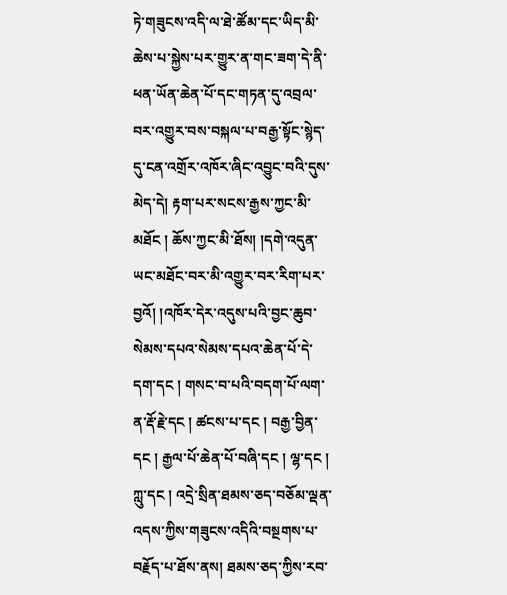ཏེ་གཟུངས་འདི་ལ་ཐེ་ཚོམ་དང་ཡིད་མི་ཆེས་པ་སྐྱེས་པར་གྱུར་ན་གང་ཟག་དེ་ནི་ཕན་ཡོན་ཆེན་པོ་དང་གཏན་དུ་འབྲལ་བར་འགྱུར་བས་བསྐལ་པ་བརྒྱ་སྟོང་སྙེད་དུ་ངན་འགྲོར་འཁོར་ཞིང་འབྱུང་བའི་དུས་མེད་དེ། རྟག་པར་སངས་རྒྱས་ཀྱང་མི་མཐོང ། ཆོས་ཀྱང་མི་ཐོས། །དགེ་འདུན་ཡང་མཐོང་བར་མི་འགྱུར་བར་རིག་པར་བྱའོ། །འཁོར་དེར་འདུས་པའི་བྱང་ཆུབ་སེམས་དཔའ་སེམས་དཔའ་ཆེན་པོ་དེ་དག་དང ། གསང་བ་པའི་བདག་པོ་ལག་ན་རྡོ་རྗེ་དང ། ཚངས་པ་དང ། བརྒྱ་བྱིན་དང ། རྒྱལ་པོ་ཆེན་པོ་བཞི་དང ། ལྷ་དང ། ཀླུ་དང ། འདྲེ་སྲིན་ཐམས་ཅད་བཅོམ་ལྡན་འདས་ཀྱིས་གཟུངས་འདིའི་བསྔགས་པ་བརྗོད་པ་ཐོས་ནས། ཐམས་ཅད་ཀྱིས་རབ་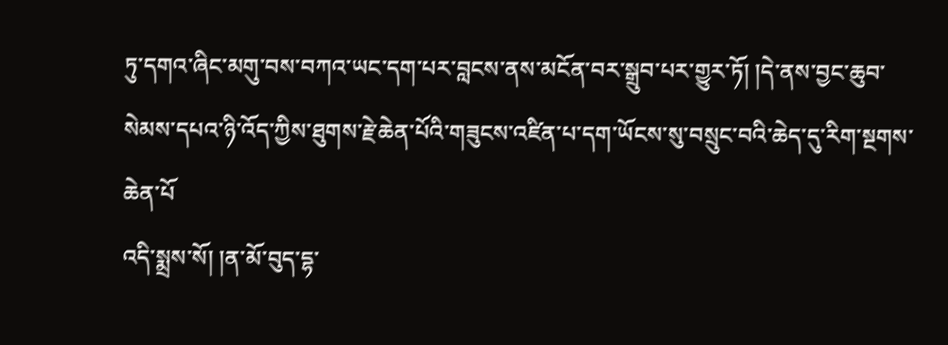ཏུ་དགའ་ཞིང་མགུ་བས་བཀའ་ཡང་དག་པར་བླངས་ནས་མངོན་བར་སྒྲུབ་པར་གྱུར་ཏོ། །དེ་ནས་བྱང་ཆུབ་སེམས་དཔའ་ཉི་འོད་ཀྱིས་ཐུགས་རྗེ་ཆེན་པོའི་གཟུངས་འཛིན་པ་དག་ཡོངས་སུ་བསྲུང་བའི་ཆེད་དུ་རིག་སྔགས་ཆེན་པོ
འདི་སྨྲས་སོ། །ན་མོ་བུད་དྷ་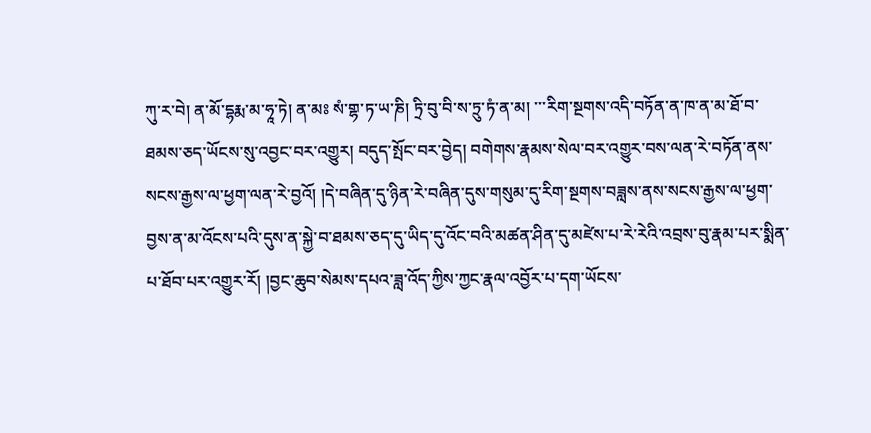ཀུ་ར་བེ། ན་མོ་དྷརྨ་མ་ཧཱ་ཏེ། ན་མཿ སཾ་གྷ་ཏ་ཡ་ཎི། ཏྲི་བུ་བི་ས་ཏྲུ་ཏཾ་ན་མ། ་་་རིག་སྔགས་འདི་བཏོན་ན་ཁ་ན་མ་ཐོ་བ་ཐམས་ཅད་ཡོངས་སུ་འབྱང་བར་འགྱུར། བདུད་སྤོང་བར་བྱེད། བགེགས་རྣམས་སེལ་བར་འགྱུར་བས་ལན་རེ་བཏོན་ནས་སངས་རྒྱས་ལ་ཕྱག་ལན་རེ་བྱའོ། །དེ་བཞིན་དུ་ཉིན་རེ་བཞིན་དུས་གསུམ་དུ་རིག་སྔགས་བཟླས་ནས་སངས་རྒྱས་ལ་ཕྱག་བྱས་ན་མ་འོངས་པའི་དུས་ན་སྐྱེ་བ་ཐམས་ཅད་དུ་ཡིད་དུ་འོང་བའི་མཚན་ཤིན་དུ་མཛེས་པ་རེ་རེའི་འབྲས་བུ་རྣམ་པར་སྨིན་པ་ཐོབ་པར་འགྱུར་རོ། །བྱང་ཆུབ་སེམས་དཔའ་ཟླ་འོད་ཀྱིས་ཀྱང་རྣལ་འབྱོར་པ་དག་ཡོངས་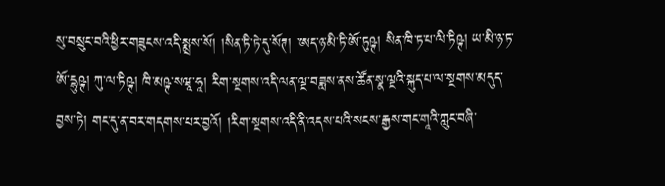སུ་བསྲུང་བའི་ཕྱིར་གཟུངས་འདི་སྨྲས་སོ། །སིན་ཏི་ཏེ་དུ་སོཊ། ་ཨད་ཉ་མི་ཏི་ཨོ་ཏུཥྚ། སིན་ཁི་ཏ་པ་ལི་ཏིཥྚ། ཡ་མི་ཉ་ཏ་ཨོ་དྷུཥྚ། ཀུ་ལ་ཏིཥྚ། ཁི་མཥྚ་སཝཱ་ཧཱ། རིག་སྔགས་འདི་ལན་ལྔ་བཟླས་ནས་ཚོན་སྣ་ལྔའི་སྐུད་པ་ལ་སྔགས་མདུད་བྱས་ཏེ། གང་དུ་ན་བར་གདགས་པར་བྱའོ། །རིག་སྔགས་འདི་ནི་འདས་པའི་སངས་རྒྱས་གང་གཱའི་ཀླུང་བཞི་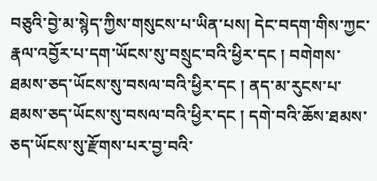བཅུའི་བྱེ་མ་སྙེད་ཀྱིས་གསུངས་པ་ཡིན་པས། དེང་བདག་གིས་ཀྱང་རྣལ་འབྱོར་པ་དག་ཡོངས་སུ་བསྲུང་བའི་ཕྱིར་དང ། བགེགས་ཐམས་ཅད་ཡོངས་སུ་བསལ་བའི་ཕྱིར་དང ། ནད་མ་རུངས་པ་ཐམས་ཅད་ཡོངས་སུ་བསལ་བའི་ཕྱིར་དང ། དགེ་བའི་ཆོས་ཐམས་ཅད་ཡོངས་སུ་རྫོགས་པར་བྱ་བའི་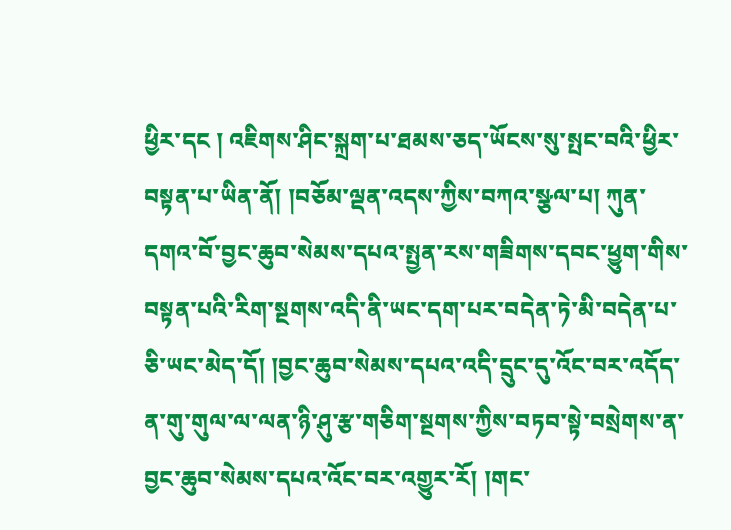ཕྱིར་དང ། འཇིགས་ཤིང་སྐྲག་པ་ཐམས་ཅད་ཡོངས་སུ་སྤང་བའི་ཕྱིར་བསྟན་པ་ཡིན་ནོ། །བཅོམ་ལྡན་འདས་ཀྱིས་བཀའ་སྩལ་པ། ཀུན་དགའ་བོ་བྱང་ཆུབ་སེམས་དཔའ་སྤྱན་རས་གཟིགས་དབང་ཕྱུག་གིས་བསྟན་པའི་རིག་སྔགས་འདི་ནི་ཡང་དག་པར་བདེན་ཏེ་མི་བདེན་པ་ཅི་ཡང་མེད་དོ། །བྱང་ཆུབ་སེམས་དཔའ་འདི་དྲུང་དུ་འོང་བར་འདོད་ན་གུ་གུལ་ལ་ལན་ཉི་ཤུ་རྩ་གཅིག་སྔགས་ཀྱིས་བཏབ་སྟེ་བསྲེགས་ན་བྱང་ཆུབ་སེམས་དཔའ་འོང་བར་འགྱུར་རོ། །གང་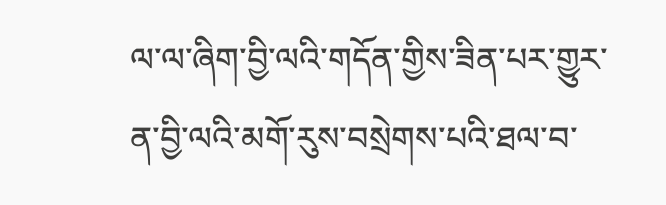ལ་ལ་ཞིག་བྱི་ལའི་གདོན་གྱིས་ཟིན་པར་གྱུར་ན་བྱི་ལའི་མགོ་རུས་བསྲེགས་པའི་ཐལ་བ་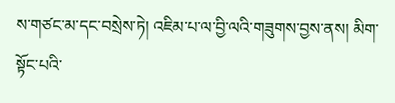ས་གཙང་མ་དང་བསྲེས་ཏེ། འཇིམ་པ་ལ་བྱི་ལའི་གཟུགས་བྱས་ནས། མིག་སྟོང་པའི་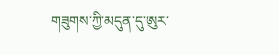གཟུགས་ཀྱི་མདུན་དུ་ཨུར་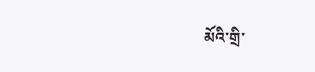མོའི་གྲི་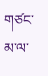གཙང་མ་ལ་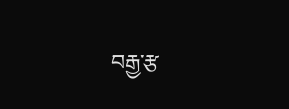བརྒྱ་རྩ